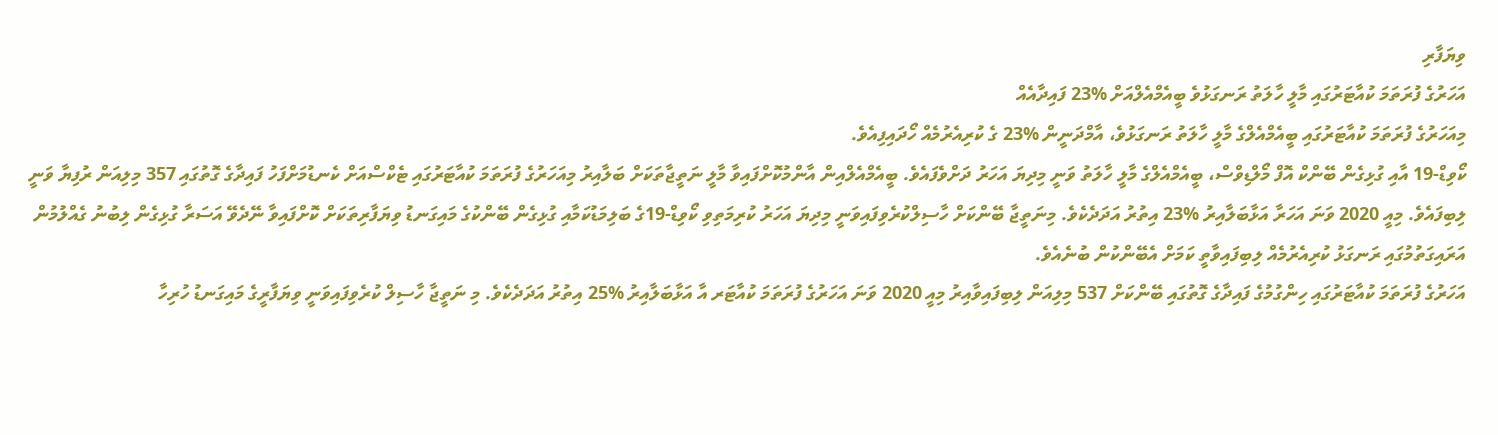ވިޔަފާރި
އަހަރުގެ ފުރަތަމަ ކުއާޓަރުގައި މާލީ ހާލަތު ރަނގަޅުވެ ބީއެމްއެލްއަށް %23 ފައިދާއެއް
މިއަހަރުގެ ފުރަތަމަ ކުއާޓަރުގައި ބީއެމްއެލްގެ މާލީ ހާލަތު ރަނގަޅުވެ، އާމްދަނީން %23 ގެ ކުރިއެރުމެއް ހޯދައިފިއެވެ.
ކޯވިޑް-19 އާއި ގުޅިގެން ބޭންކް އޮފް މޯލްޑިވްސް، ބީއެމްއެލްގެ މާލީ ހާލަތު ވަނީ މިދިޔަ އަހަރު ދަށްވެފައެވެ. ބީއެމްއެލްއިން އާންމުކޮށްފައިވާ މާލީ ނަތީޖާތަކަށް ބަލާއިރު މިއަހަރުގެ ފުރަތަމަ ކުއާޓަރުގައި ޓެކްސްއަށް ކެނޑުމަށްފަހު ފައިދާގެ ގޮތުގައި 357 މިލިއަން ރުފިޔާ ވަނީ ލިބިފައެވެ. މިއީ 2020 ވަނަ އަހަރާ އަޅާބަލާއިރު %23 އިތުރު އަދަދެކެވެ. މިނަތީޖާ ބޭންކަށް ހާސިލްކުރެވިފައިވަނީ މިދިޔަ އަހަރު ކުރިމަތިވި ކޯވިޑް-19ގެ ބަލިމަޑުކަމާއި ގުޅިގެން ބޭންކުގެ މައިގަނޑު ވިޔަފާރިތަކަށް ކޮށްފައިވާ ނޭދެވޭ އަސަރާ ގުޅިގެން ލިބުނު ގެއްލުމުން އަރައިގަތުމުގައި ރަނގަޅު ކުރިއެރުމެއް ލިބިފައިވާތީ ކަމަށް އެބޭންކުން ބުނެއެވެ.
އަހަރުގެ ފުރަތަމަ ކުއާޓަރުގައި ހިންގުމުގެ ފައިދާގެ ގޮތުގައި ބޭންކަށް 537 މިލިއަން ލިބިފައިވާއިރު މިއީ 2020 ވަނަ އަހަރުގެ ފުރަތަމަ ކުއާޓަރ އާ އަޅާބަލާއިރު %25 އިތުރު އަދަދެކެވެ. މި ނަތީޖާ ހާސިލް ކުރެވިފައިވަނީ ވިޔަފާރީގެ މައިގަނޑު ހުރިހާ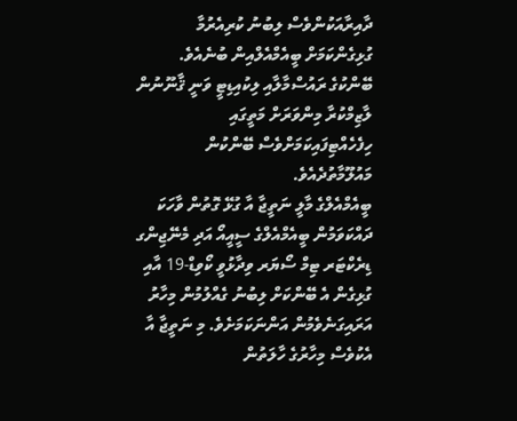ދާއިރާއަކުންވެސް ލިބުނު ކުރިއެރުމާ ގުޅިގެންކަމަށް ބީއެމްއެލްއިން ބުނެއެވެ. ބޭންކުގެ ރައުސްމާލާއި ލިކުއިޑިޓީ ވަނީ ޤާނޫނުން ލާޒިމްކުރާ މިންވަރަށް މަތީގައި ހިފެހެއްޓިފައިކަމަށްވެސް ބޭންކުން މައުލޫމާތުދެއެވެ.
ބީއެމްއެލްގެ މާލީ ނަތީޖާ އާ ގުޅޭ ގޮތުން ވާހަކަ ދައްކަވަމުން ބީއެމްއެލްގެ ސީއީއޯ އަދި މެނޭޖިންގ ޑިރެކްޓަރ ޓިމް ސޯޔަރ ވިދާޅުވީ ކޯވިޑް-19 އާއި ގުޅިގެން އެ ބޭންކަށް ލިބުނު ގެއްލުމުން މިހާރު އަރައިގަނެވެމުން އަންނަކަމަށެވެ. މި ނަތީޖާ އާ އެކުވެސް މިހާރުގެ ހާލަތުން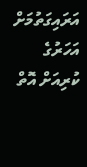އަރައިގަތުމަށް އަހަރުގެ ކުރިއަށް އޮތް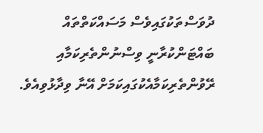ދުވަސްތަކުގައިވެސް މަސައްކަތްތައް ބައްޓަންކުރާނީ ވިސްނުންތެރިކަމާއި ރޭވުންތެރިކަމާއެކުގައިކަމަށް އޭނާ ވިދާޅުވިއެވެ.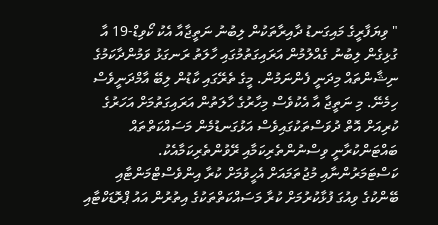" ވިޔަފާރީގެ މައިގަނޑު ދާއިރާތަކުން ލިބުނު ނަތީޖާއާ އެކު ކޯވިޑް-19 އާ ގުޅިގެން ލިބުނު ގެއްލުމުން އަރައިގަތުމުގައި ހާލަތު ރަނގަޅު ވަމުންދާކަމުގެ ނިޝާންތައް މިދަނީ ފެންނަމުން. މީގެ ތެރޭގައި ކާޑުން ލިބޭ އާމްދަނީވެސް ހިމެނޭ. މި ނަތީޖާ އާ އެކުވެސް މިހާރުގެ ހާލަތުން އަރައިގަތުމަށް އަހަރުގެ ކުރިއަށް އޮތް ދުވަސްތަކުގައިވެސް އަޅުގަނޑުމެން މަސައްކަތްތައް ބައްޓަންކުރާނީ ވިސްނުންތެރިކަމާއި ރޭވުންތެރިކަމާއެކު. ކަސްޓަމަރުންނާއި މުޖުތަމައަށް އެހީވުމަށް ކުރާ އިންވެސްޓްމަންޓާއި ބޭންކުގެ ވިއުގަ ފުޅާކުރުމަށް ކުރާ މަސައްކަތްތަކުގެ އިތުރުން އައު ޕްރޮޑަކްޓާއި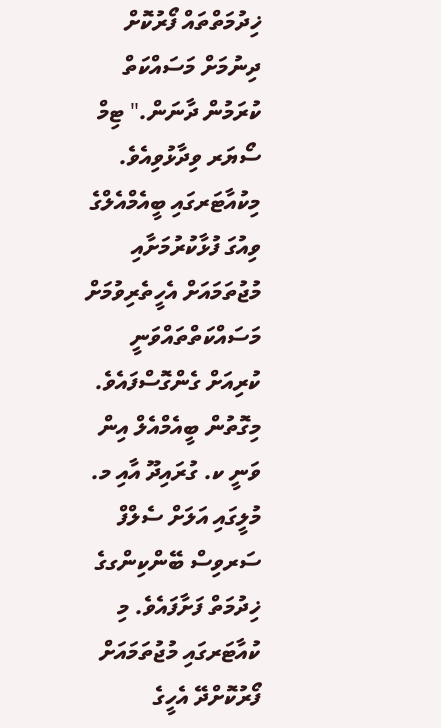ޚިދުމަތްތައް ފޯރުކޮށް ދިނުމަށް މަސައްކަތް ކުރަމުން ދާނަން." ޓިމް ސޯޔަރ ވިދާޅުވިއެވެ.
މިކުއާޓަރގައި ބީއެމްއެލްގެ ވިއުގަ ފުޅާކުރުމަށާއި މުޖުތަމައަށް އެހީތެރިވުމަށް މަސައްކަތްތައްވަނީ ކުރިއަށް ގެންގޮސްފައެވެ. މިގޮތުން ބީއެމްއެލް އިން ވަނީ ކ. ގުރައިދޫ އާއި މ. މުލީގައި އަލަށް ސެލްފް ސަރވިސް ބޭންކިންގގެ ޚިދުމަތް ފަށާފައެވެ. މި ކުއާޓަރގައި މުޖުތަމައަށް ފޯރުކޮށްދޭ އެހީގެ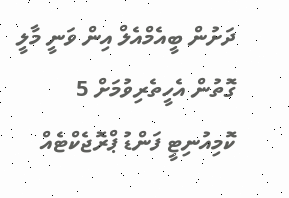ދަށުން ބީއެމްއެލް އިން ވަނީ މާލީ ގޮތުން އެހީތެރިވުމަށް 5 ކޮމިއުނިޓީ ފަންޑު ޕްރޮޖެކްޓެއް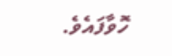ހޮވާފައެވެ.